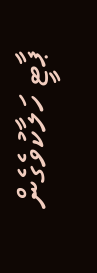ޕާޓީ ހަލާކުވެގެން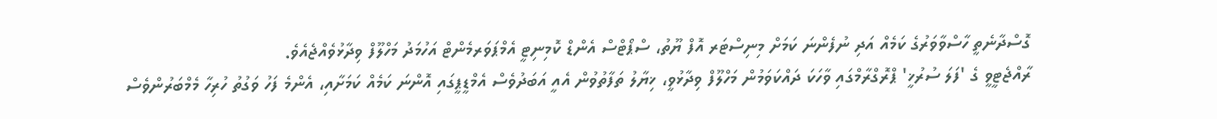ގޮސްދާނެތީ ހާސްވާވަރުގެ ކަމެއް އަދި ނުފެންނަ ކަމަށް މިނިސްޓަރ އޮފް ޔޫތު، ސްޕޯޓްސް އެންޑް ކޮމިނިޓީ އެމްޕަވަރމެންޓް އަހުމަދު މަހްލޫފް ވިދާޅުވެއްޖެއެވެ.
ރާއްޖެޓީވީ ގެ 'ފަލަ ސުރުޚީ' ޕްރޮގްރާމްގައި ވާހަކަ ދައްކަވަމުން މަހްލޫފް ވިދާޅުވީ، ޚިޔާލު ތަފާތުވުން އެއީ އަބަދުވެސް އެމްޑީޕީގައި އޮންނަ ކަމެއް ކަމަށާއި، އެންމެ ފަހު ވަގުތު ހުރިހާ މެމްބަރުންވެސް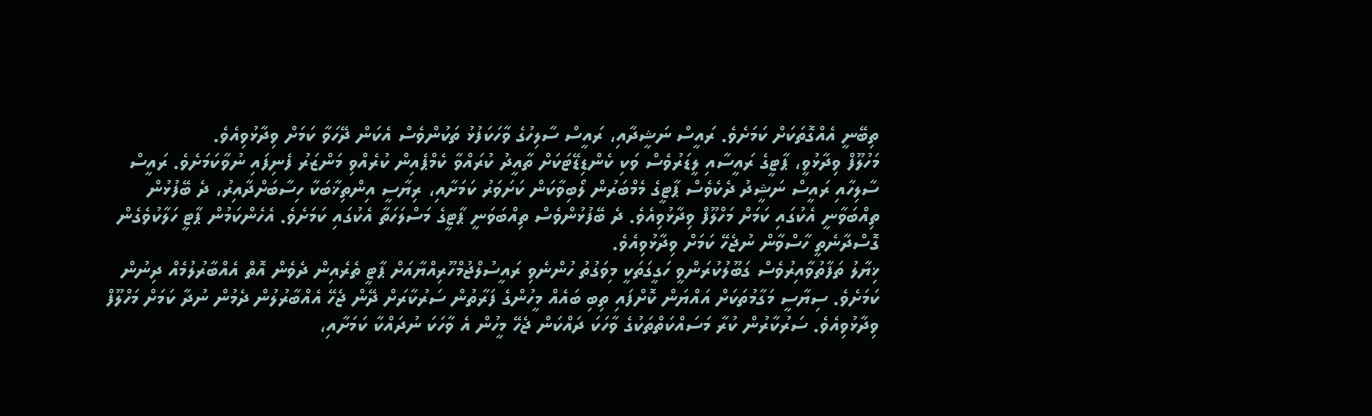ތިބޭނީ އެއްގޮތަކަށް ކަމަށެވެ. ރައީސް ނަޝީދާއި، ރައީސް ސާލިހުގެ ވާހަކަފުޅު ތަކުންވެސް އެކަން ދޭހަވާ ކަމަށް ވިދާޅުވިއެވެ.
މަހުލޫފް ވިދާޅުވީ، ޕާޓީގެ ރައީސާއި ލީޑަރުވެސް ވަކި ކެންޑިޑޭޓަކަށް ތާއީދު ކުރައްވާ ކެމްޕެއިން ކުރެއްވި މަންޒަރު ފެނިފައި ނުވާކަމަށެވެ. ރައީސް ސާލިހާއި ރައީސް ނަޝީދު ދެކެވެސް ޕާޓީގެ މެމްބަރުން ލޯބިވާކަން ކަށަވަރު ކަމަށާއި، ރިޔާސީ އިންތިޚާބަކާ ހިސާބަށްދާއިރު، ދެ ބޭފުޅުން ތިއްބަވާނީ އެކުގައި ކަމަށް މަހްލޫފް ވިދާޅުވިއެވެ. ދެ ބޭފުޅުންވެސް ތިއްބަވަނީ ޕާޓީގެ މަސްލަހަތާ އެކުގައި ކަމަށެވެ. އެހެންކަމުން ޕާޓީ ހަލާކުވެގެން ގޮސްދާނެތީ ހާސްވާން ނުޖެހޭ ކަމަށް ވިދާޅުވިއެވެ.
ޚިޔާލު ތަފާތުވާއިރުވެސް ގަބޫލުކުރަންވީ ހަގީގަތަކީ މިވަގުތު ހުންނެވި ރައީސުލްޖުމްހޫރިއްޔާއަށް ޕާޓީ ތެރެއިން ދެވެން އޮތް އެއްބާރުލުމެއް ދިނުން ކަމަށެވެ. ސިޔާސީ މަގާމުތަކަށް އައްޔަން ކޮށްފައި ތިބި ބައެއް މީހުންގެ ފަރާތުން ސަރުކާރަށް ދޭން ޖެހޭ އެއްބާރުލުން ދެމުން ނުދާ ކަމަށް މަހްލޫފް ވިދާޅުވިއެވެ. ސަރުކާރުން ކުރާ މަސައްކަތްތަކުގެ ވާހަކަ ދައްކަން ޖެހޭ މީހުން އެ ވާހަކަ ނުދައްކާ ކަމަށާއި،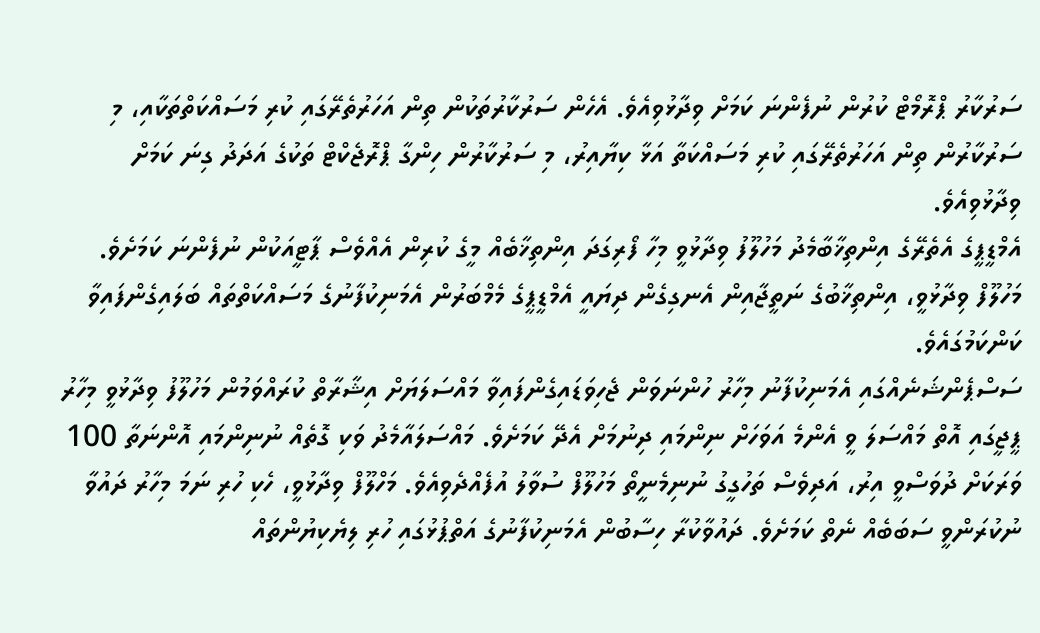ސަރުކާރު ޕްރޮމޯޓް ކުރުން ނުފެންނަ ކަމަށް ވިދާޅުވިއެވެ. އެހެން ސަރުކާރުތަކުން ތިން އަހަރުތެރޭގައި ކުރި މަސައްކަތްތަކާއި، މި ސަރުކާރުން ތިން އަހަރުތެރޭގައި ކުރި މަސައްކަތާ އަޅާ ކިޔާއިރު، މި ސަރުކާރުން ހިންގާ ޕްރޮޖެކްޓް ތަކުގެ އަދަދު ގިނަ ކަމަށް ވިދާޅުވިއެވެ.
އެމްޑީޕީގެ އެތެރޭގެ އިންތިޚާބާމެދު މަހުލޫފު ވިދާޅުވީ މިހާ ފޯރިގަދަ އިންތިޚާބެއް މީގެ ކުރިން އެއްވެސް ޕާޓީއަކުން ނުފެންނަ ކަމަށެވެ.
މަހުލޫފް ވިދާޅުވީ، އިންތިޚާބުގެ ނަތީޖާއިން އެނގިގެން ދިޔައީ އެމްޑީޕީގެ މެމްބަރުން އެމަނިކުފާނުގެ މަސައްކަތްތައް ބަލައިގެންފައިވާ ކަންކަމުގައެވެ.
ސަސްޕެންޝަނެއްގައި އެމަނިކުފާނު މިހާރު ހުންނަވަން ޖެހިވަޑައިގެންފައިވާ މައްސަލަޔަށް އިޝާރާތް ކުރައްވަމުން މަހުލޫފު ވިދާޅުވީ މިހާރު ޕީޖީގައި އޮތް މައްސަލަ ވީ އެންމެ އަވަހަށް ނިންމައި ދިނުމަށް އެދޭ ކަމަށެވެ. މައްސަލައާމެދު ވަކި ގޮތެއް ނުނިންމައި އޮންނަތާ 100 ވަރަކަށް ދުވަސްވީ އިރު، އަދިވެސް ތަހުގީގު ނުނިމެނީތޯ މަހުލޫފް ސުވާލު އުފެއްދެވިއެވެ. މަހްލޫފް ވިދާޅުވީ، ހެކި ހުރި ނަމަ މިހާރު ދައުވާ ނުކުރަންވީ ސަބަބެއް ނެތް ކަމަށެވެ. ދައުވާކުރާ ހިސާބުން އެމަނިކުފާނުގެ އަތްޕުޅުގައި ހުރި ލިޔެކިޔުންތައް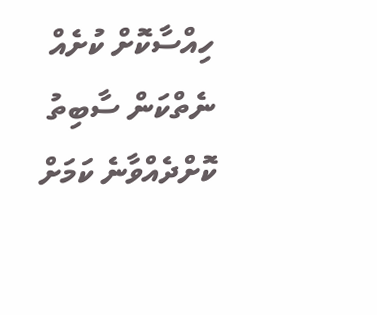ހިއްސާކޮށް ކުށެއް ނެތްކަން ސާބިތު ކޮށްދެއްވާނެ ކަމަށް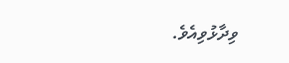ވިދާޅުވިއެވެ.